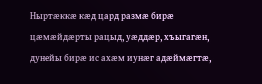Ныртæккæ кæд цард размæ бирæ цæмæйдæрты рацыд, уæддæр, хъыгагæн, дунейы бирæ ис ахæм иунæг адæймæгтæ,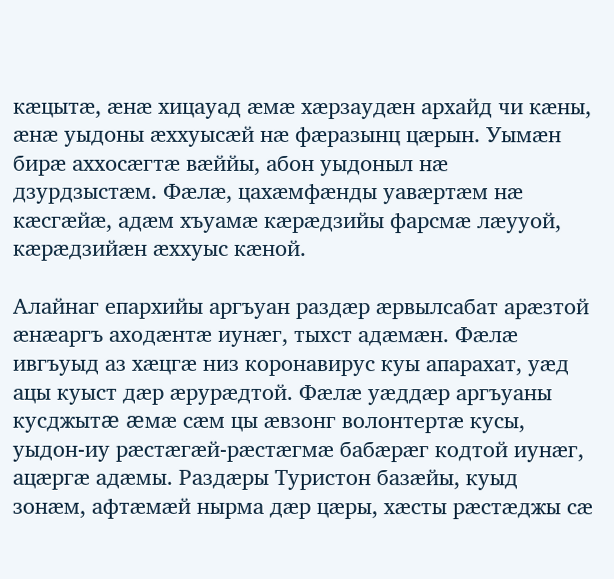кæцытæ, æнæ хицауад æмæ хæрзаудæн архайд чи кæны, æнæ уыдоны æххуысæй нæ фæразынц цæрын. Уымæн бирæ аххосæгтæ вæййы, абон уыдоныл нæ дзурдзыстæм. Фæлæ, цахæмфæнды уавæртæм нæ кæсгæйæ, адæм хъуамæ кæрæдзийы фарсмæ лæууой, кæрæдзийæн æххуыс кæной.

Алайнаг епархийы аргъуан раздæр æрвылсабат арæзтой æнæаргъ аходæнтæ иунæг, тыхст адæмæн. Фæлæ ивгъуыд аз хæцгæ низ коронавирус куы апарахат, уæд ацы куыст дæр æрурæдтой. Фæлæ уæддæр аргъуаны кусджытæ æмæ сæм цы æвзонг волонтертæ кусы, уыдон-иу рæстæгæй-рæстæгмæ бабæрæг кодтой иунæг, ацæргæ адæмы. Раздæры Туристон базæйы, куыд зонæм, афтæмæй нырма дæр цæры, хæсты рæстæджы сæ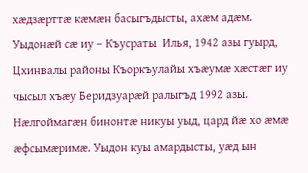хæдзæрттæ кæмæн басыгъдысты, ахæм адæм. Уыдонæй сæ иу – Къусраты  Илья, 1942 азы гуырд, Цхинвалы районы Къоркъулайы хъæумæ хæстæг иу чысыл хъæу Беридзуарæй ралыгъд 1992 азы. Нæлгоймагæн бинонтæ никуы уыд, цард йæ хо æмæ æфсымæримæ. Уыдон куы амардысты, уæд ын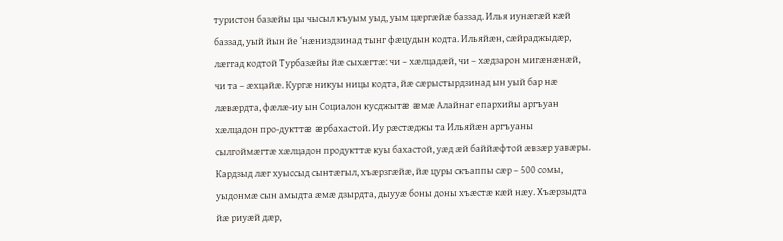туристон базæйы цы чысыл къуым уыд, уым цæргæйæ баззад. Илья иунæгæй кæй баззад, уый йын йе ‘нæниздзинад тынг фæцудын кодта. Ильяйæн, сæйраджыдæр, лæггад кодтой Турбазæйы йæ сыхæгтæ: чи – хæлцадæй, чи – хæдзарон мигæнæнæй, чи та – æхцайæ. Кургæ никуы ницы кодта, йæ сæрыстырдзинад ын уый бар нæ лæвæрдта, фæлæ-иу ын Социалон кусджытæ æмæ Алайнаг епархийы аргъуан хæлцадон про-дукттæ æрбахастой. Иу рæстæджы та Ильяйæн аргъуаны  сылгоймæгтæ хæлцадон продукттæ куы бахастой, уæд æй баййæфтой æвзæр уавæры. Кардзыд лæг хуыссыд сынтæгыл, хъæрзгæйæ, йæ цуры скъаппы сæр – 500 сомы, уыдонмæ сын амыдта æмæ дзырдта, дыууæ боны доны хъæстæ кæй нæу. Хъæрзыдта йæ риуæй дæр,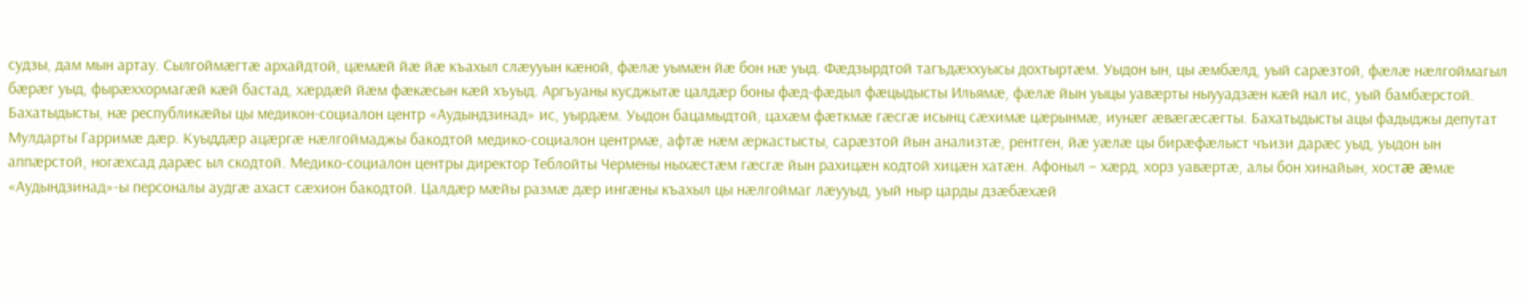судзы, дам мын артау. Сылгоймæгтæ архайдтой, цæмæй йæ йæ къахыл слæууын кæной, фæлæ уымæн йæ бон нæ уыд. Фæдзырдтой тагъдæххуысы дохтыртæм. Уыдон ын, цы æмбæлд, уый сарæзтой, фæлæ нæлгоймагыл бæрæг уыд, фырæххормагæй кæй бастад, хæрдæй йæм фæкæсын кæй хъуыд. Аргъуаны кусджытæ цалдæр боны фæд-фæдыл фæцыдысты Ильямæ, фæлæ йын уыцы уавæрты ныууадзæн кæй нал ис, уый бамбæрстой. Бахатыдысты, нæ республикæйы цы медикон-социалон центр «Аудындзинад» ис, уырдæм. Уыдон бацамыдтой, цахæм фæткмæ гæсгæ исынц сæхимæ цæрынмæ, иунæг æвæгæсæгты. Бахатыдысты ацы фадыджы депутат Мулдарты Гарримæ дæр. Куыддæр ацæргæ нæлгоймаджы бакодтой медико-социалон центрмæ, афтæ нæм æркастысты, сарæзтой йын анализтæ, рентген, йæ уæлæ цы бирæфæлыст чъизи дарæс уыд, уыдон ын аппæрстой, ногæхсад дарæс ыл скодтой. Медико-социалон центры директор Теблойты Чермены ныхæстæм гæсгæ йын рахицæн кодтой хицæн хатæн. Афоныл – хæрд, хорз уавæртæ, алы бон хинайын, хостæ æмæ «Аудындзинад»-ы персоналы аудгæ ахаст сæхион бакодтой. Цалдæр мæйы размæ дæр ингæны къахыл цы нæлгоймаг лæууыд, уый ныр царды дзæбæхæй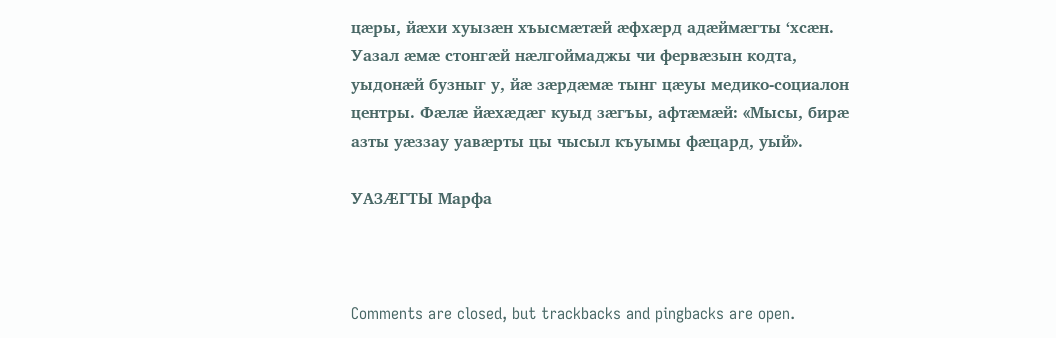цæры, йæхи хуызæн хъысмæтæй æфхæрд адæймæгты ‘хсæн. Уазал æмæ стонгæй нæлгоймаджы чи фервæзын кодта, уыдонæй бузныг у, йæ зæрдæмæ тынг цæуы медико-социалон центры. Фæлæ йæхæдæг куыд зæгъы, афтæмæй: «Мысы, бирæ азты уæззау уавæрты цы чысыл къуымы фæцард, уый».

УАЗÆГТЫ Марфа



Comments are closed, but trackbacks and pingbacks are open.